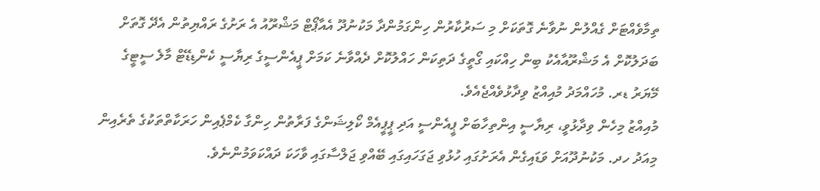ތިމާވެއްޓަށް ގެއްލުން ނުވާނެ ގޮތަކަށް މި ސަރުކާރުން ހިންގަމުންދާ މަކުނުދޫ އެއާޕޯޓް މަޝްރޫއު އެ ރަށުގެ ރައްޔިތުން އެދޭ ގޮތަށް ބަދަލުކޮށް އެ މަޝްރޫއާއެކު ބިން ހިއްކައި ގޯތީގެ ދަތިކަން ހައްލުކޮށް ދެއްވާނެ ކަމަށް ޕީއެންސީގެ ރިޔާސީ ކެންޑިޑޭޓް މާލެ ސީޓީގެ މޭޔަރު ޑރ. މުހައްމަދު މުއިއްޒު ވިދާޅުވެއްޖެއެވެ.
މުއިއްޒު މިހެން ވިދާޅުވީ، ރިޔާސީ އިންތިހާބަށް ޕީއެންސީ އަދި ޕީޕީއެމް ކޯލިޝަންގެ ފަރާތުން ހިންގާ ކެމްޕެއިން ހަރަކާތްތަކުގެ ތެރެއިން މިއަދު ހދ. މަކުނުދޫއަށް ވަޑައިގެން އެރަށުގައި ހުޅުވި ޖަގަހައިގައި ބޭއްވި ޖަލްސާގައި ވާހަކަ ދައްކަވަމުންނެވެ.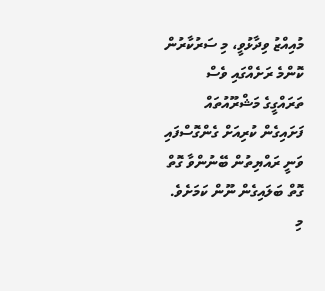މުއިއްޒު ވިދާޅުވީ، މި ސަރުކާރުން ކޮންމެ ރަށެއްގައި ވެސް ތަރައްގީގެ މަޝްރޫއުތައް ފަށައިގެން ކުރިއަށް ގެންގޮސްފައި ވަނީ ރައްޔިތުން ބޭނުންވާ ގޮތް ގޮތް ބަލައިގެން ނޫން ކަމަށެވެ. މި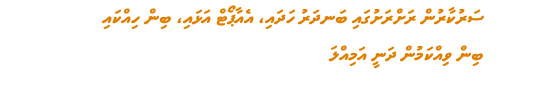ސަރުކާރުން ރަށްރަށުގައި ބަނދަރު ހަދައި، އެއާޕޯޓް އަޅައި، ބިން ހިއްކައި ބިން ވިއްކަމުން ދަނީ އަމިއްލަ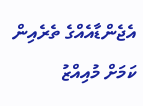އެޖެންޑާއެއްގެ ތެރެއިން ކަމަށް މުއިއްޒު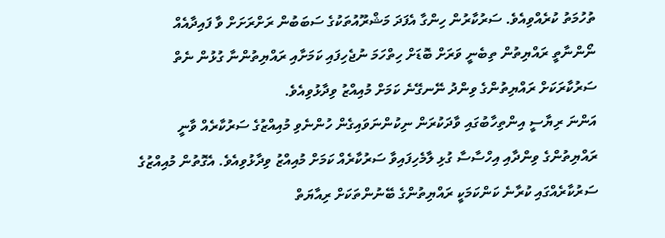ތުހުމަތު ކުރެއްވިއެވެ. ސަރުކާރުން ހިންގާ އެފަދަ މަޝްރޫއުތަކުގެ ސަބަބުން ރަށްރަށަށް ވާ ފައިދާއެއް ނޯންނާތީ ރައްޔިތުން ތިބެނީ ވަރަށް ބޮޑަށް ހިތްހަމަ ނުޖެހިފައި ކަމަށާއި ރައްޔިތުންނާ ގުޅުން ނެތް ސަރުކާރަކަށް ރައްޔިތުންގެ ވިންދު ނޭނގޭނެ ކަމަށް މުއިއްޒު ވިދާޅުވިއެވެ.
އަންނަ ރިޔާސީ އިންތިހާބުގައި ވާދަކުރަން ނިކުންނަވައިގެން ހުންނެވި މުއިއްޒުގެ ސަރުކާރެއް ވާނީ ރައްޔިތުންގެ ވިންދާއި އިހްސާސާ ގުޅި ލާމެހިފައިވާ ސަރުކާރެއް ކަމަށް މުއިއްޒު ވިދާޅުވިއެވެ. އެގޮތުން މުއިއްޒުގެ ސަރުކާރެއްގައި ކުރާނެ ކަންކަމަކީ ރައްޔިތުންގެ ބޭނުންތަކަށް ރިއާޔަތް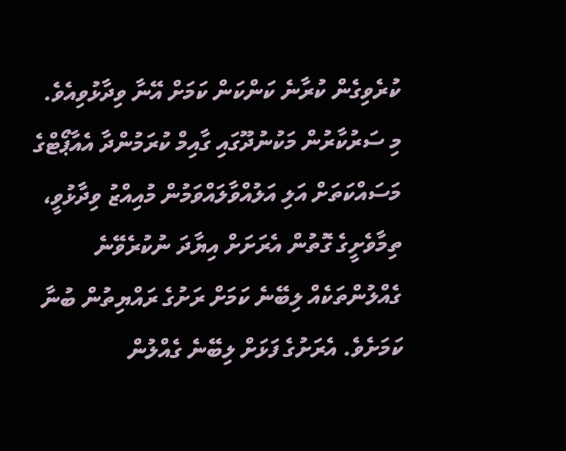ކުރެވިގެން ކުރާނެ ކަންކަން ކަމަށް އޭނާ ވިދާޅުވިއެވެ.
މި ސަރުކާރުން މަކުނުދޫގައި ގާއިމް ކުރަމުންދާ އެއާޕޯޓްގެ މަސައްކަތަށް އަލި އަލުއްވާލައްވަމުން މުއިއްޒު ވިދާޅުވީ، ތިމާވެށީގެ ގޮތުން އެރަށަށް އިޔާދަ ނުކުރެވޭނެ ގެއްލުންތަކެއް ލިބޭނެ ކަމަށް ރަށުގެ ރައްޔިތުން ބުނާ ކަމަށެވެ. އެރަށުގެ ފަޅަށް ލިބޭނެ ގެއްލުން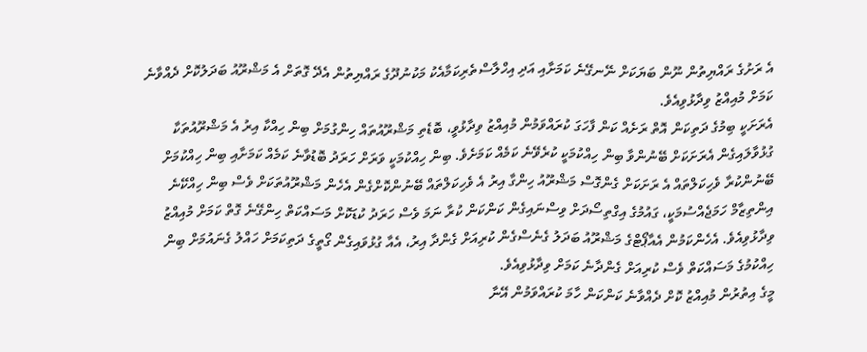އެ ރަށުގެ ރައްޔިތުން ނޫން ބަޔަކަށް ނޭނގޭނެ ކަމަށާއި އަދި އިހްލާސްތެރިކަމާއެކު މަކުނުދޫގެ ރައްޔިތުން އެދޭ ގޮތަށް އެ މަޝްރޫއު ބަދަލުކޮށް ދެއްވާނެ ކަމަށް މުއިއްޒު ވިދާޅުވިއެވެ.
އެރަށަކީ ބިމުގެ ދަތިކަން އޮތް ރަށެއް ކަން ފާހަގަ ކުރައްވަމުން މުއިއްޒު ވިދާޅުވީ، ބޮޑެތި މަޝްރޫއުތައް ހިންގުމަށް ބިން ހިއްކާ އިރު އެ މަޝްރޫއުތަކާ ގުޅުވާލައިގެން އެރަށަކަށް ބޭނުންވާ ބިން ހިއްކުމަކީ ކުރެވޭނެ ކަމެއް ކަމަށެވެ. ބިން ހިއްކުމަކީ ވަރަށް ހަރަދު ބޮޑުވާނެ ކަމެއް ކަމަށާއި ބިން ހިއްކުމަށް ބޭނުންކުރާ ވެހިކަލްތައް އެ ރަށަކަށް ގެންގޮސް މަޝްރޫއު ހިންގާ އިރު އެ ވެހިކަލްތައް ބޭނުންކޮށްގެން އެހެން މަޝްރޫއުތަކަށް ވެސް ބިން ހިއްކޭނެ އިންތިޒާމް ހަމަޖެއްސުމަކީ، ގައުމުގެ އިގްތިސޯދަށް ވިސްނައިގެން ކަންކަން ކުރާ ނަމަ ވެސް ހަރަދު ކުޑަކޮށް މަސައްކަތް ހިންގޭނެ ގޮތް ކަމަށް މުއިއްޒު ވިދާޅުވިއެވެ. އެހެންކަމުން އެއާޕޯޓްގެ މަޝްރޫއު ބަދަލު ގެނެސްގެން ކުރިއަށް ގެންދާ އިރު، އެއާ ގުޅުވައިގެން ގޯތީގެ ދަތިކަމަށް ހައްލު ގެނައުމަށް ބިން ހިއްކުމުގެ މަސައްކަތް ވެސް ކުރިއަށް ގެންދާނެ ކަމަށް ވިދާޅުވިއެވެ.
މީގެ އިތުރުން މުއިއްޒު ކޮށް ދެއްވާނެ ކަންކަން ހާމަ ކުރައްވަމުން އޭނާ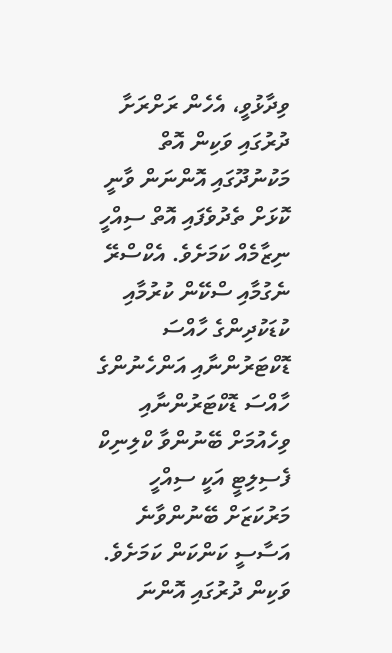ވިދާޅުވީ، އެހެން ރަށްރަށާ ދުރުގައި ވަކިން އޮތް މަކުނުދޫގައި އޮންނަން ވާނީ ކޮޅަށް ތެދުވެފައި އޮތް ސިއްހީ ނިޒާމެއް ކަމަށެވެ. އެކްސްރޭ ނެގުމާއި ސްކޭން ކުރުމާއި ކުޑަކުދިންގެ ހާއްސަ ޑޮކްޓަރުންނާއި އަންހެނުންގެ ހާއްސަ ޑޮކްޓަރުންނާއި ވިހެއުމަށް ބޭނުންވާ ކްލިނިކް ފެސިލިޓީ އަކީ ސިއްހީ މަރުކަޒަށް ބޭނުންވާނެ އަސާސީ ކަންކަން ކަމަށެވެ. ވަކިން ދުރުގައި އޮންނަ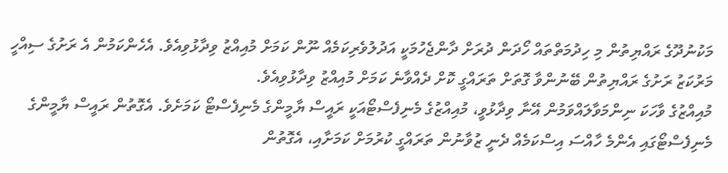މަކުނުދޫގެ ރައްޔިތުން މި ހިދުމަތްތައް ހޯދަން ދުރަށް ދާންޖެހުމަކީ އަދުލުވެރިކަމެއް ނޫން ކަމަށް މުއިއްޒު ވިދާޅުވިއެވެ. އެހެންކަމުން އެ ރަށުގެ ސިއްހީ މަރުކަޒު ރަށުގެ ރައްޔިތުން ބޭނުންވާ ގޮތަށް ތަރައްގީ ކޮށް ދެއްވާނެ ކަމަށް މުއިއްޒު ވިދާޅުވިއެވެ.
މުއިއްޒުގެ ވާހަކަ ނިންމަވާލައްވަމުން އޭނާ ވިދާޅުވީ، މުއިއްޒުގެ މެނިފެސްޓޯއަކީ ރައީސް ޔާމީންގެ މެނިފެސްޓޯ ކަމަށެވެ. އެގޮތުން ރައީސް ޔާމީންގެ މެނިފެސްޓޯގައި އެންމެ ހާއްސަ އިސްކަމެއް ދެނީ ޒުވާނުން ތަރައްގީ ކުރުމަށް ކަމަށާއި، އެގޮތުން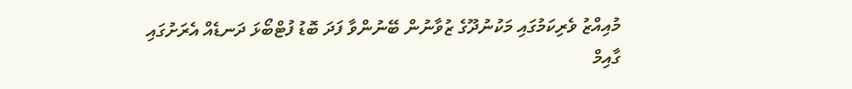މުއިއްޒު ވެރިކަމުގައި މަކުނުދޫގެ ޒުވާނުން ބޭނުންވާ ފަދަ ބޮޑު ފުޓްބޯޅަ ދަނޑެއް އެރަށުގައި ގާއިމް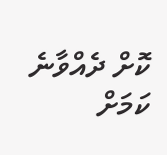ކޮށް ދެއްވާނެ ކަމަށް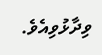ވިދާޅުވިއެވެ.